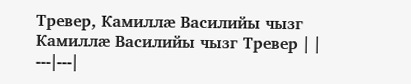Тревер, Камиллæ Василийы чызг
Камиллæ Василийы чызг Тревер | |
---|---|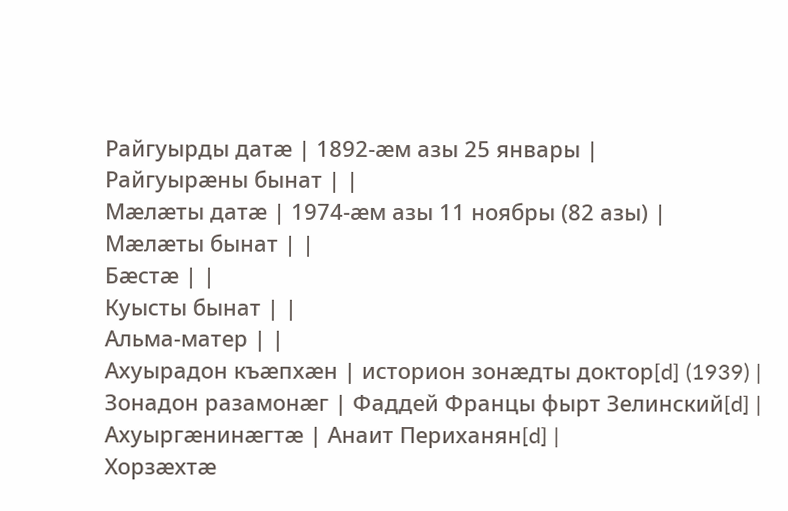Райгуырды датæ | 1892-æм азы 25 январы |
Райгуырæны бынат | |
Мæлæты датæ | 1974-æм азы 11 ноябры (82 азы) |
Мæлæты бынат | |
Бæстæ | |
Куысты бынат | |
Альма-матер | |
Ахуырадон къæпхæн | историон зонæдты доктор[d] (1939) |
Зонадон разамонæг | Фаддей Францы фырт Зелинский[d] |
Ахуыргæнинæгтæ | Анаит Периханян[d] |
Хорзæхтæ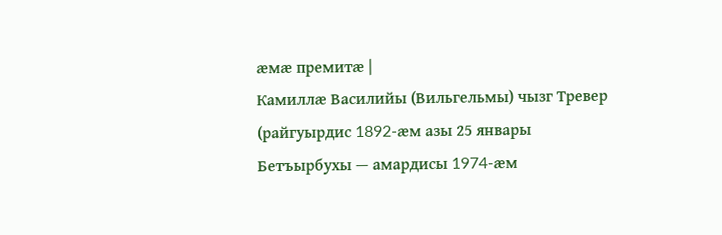æмæ премитæ |
Камиллæ Василийы (Вильгельмы) чызг Тревер (райгуырдис 1892-æм азы 25 январы Бетъырбухы — амардисы 1974-æм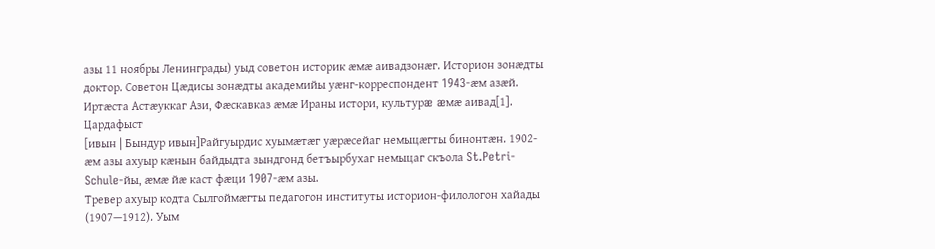азы 11 ноябры Ленинграды) уыд советон историк æмæ аивадзонæг. Историон зонæдты доктор. Советон Цæдисы зонæдты академийы уæнг-корреспондент 1943-æм азæй. Иртæста Астæуккаг Ази, Фæскавказ æмæ Ираны истори, культурæ æмæ аивад[1].
Цардафыст
[ивын | Бындур ивын]Райгуырдис хуымæтæг уæрæсейаг немыцæгты бинонтæн. 1902-æм азы ахуыр кæнын байдыдта зындгонд бетъырбухаг немыцаг скъола St.Petri-Schule-йы, æмæ йæ каст фæци 1907-æм азы.
Тревер ахуыр кодта Сылгоймæгты педагогон институты историон-филологон хайады (1907—1912). Уым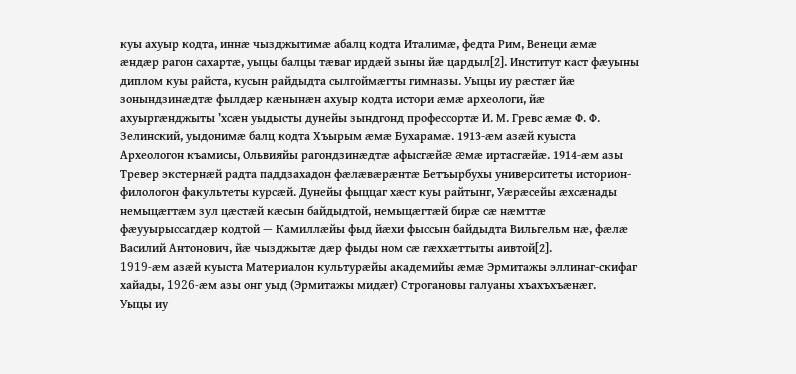куы ахуыр кодта, иннæ чызджытимæ абалц кодта Италимæ, федта Рим, Венеци æмæ æндæр рагон сахартæ, уыцы балцы тæваг ирдæй зыны йæ цардыл[2]. Институт каст фæуыны диплом куы райста, кусын райдыдта сылгоймæгты гимназы. Уыцы иу рæстæг йæ зонындзинæдтæ фылдæр кæнынæн ахуыр кодта истори æмæ археологи, йæ ахуыргæнджыты ’хсæн уыдысты дунейы зындгонд профессортæ И. М. Гревс æмæ Ф. Ф. Зелинский, уыдонимæ балц кодта Хъырым æмæ Бухарамæ. 1913-æм азæй куыста Археологон къамисы, Ольвияйы рагондзинæдтæ афысгæйæ æмæ иртасгæйæ. 1914-æм азы Тревер экстернæй радта паддзахадон фæлæвæрæнтæ Бетъырбухы университеты историон-филологон факультеты курсæй. Дунейы фыццаг хæст куы райтынг, Уæрæсейы æхсæнады немыцæгтæм зул цæстæй кæсын байдыдтой, немыцæгтæй бирæ сæ нæмттæ фæууырыссагдæр кодтой — Камиллæйы фыд йæхи фыссын байдыдта Вильгельм нæ, фæлæ Василий Антонович, йæ чызджытæ дæр фыды ном сæ гæххæттыты аивтой[2].
1919-æм азæй куыста Материалон культурæйы академийы æмæ Эрмитажы эллинаг-скифаг хайады, 1926-æм азы онг уыд (Эрмитажы мидæг) Строгановы галуаны хъахъхъæнæг.
Уыцы иу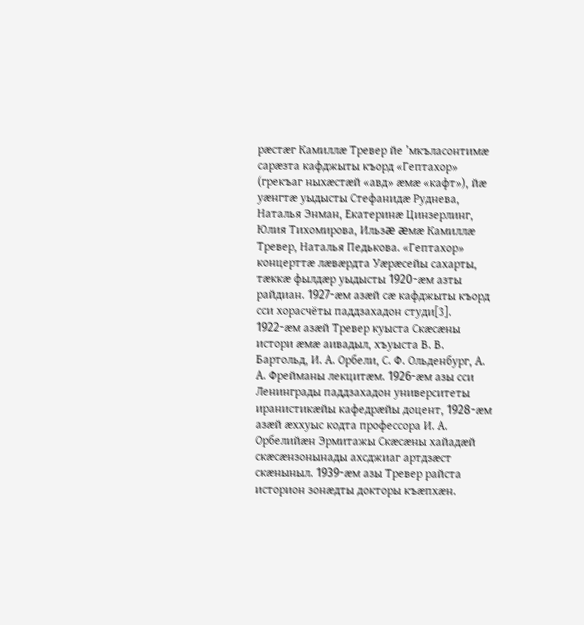рæстæг Камиллæ Тревер йе ’мкъласонтимæ сарæзта кафджыты къорд «Гептахор» (грекъаг ныхæстæй «авд» æмæ «кафт»), йæ уæнгтæ уыдысты Стефанидæ Руднева, Наталья Энман, Екатеринæ Цинзерлинг, Юлия Тихомирова, Ильзæ æмæ Камиллæ Тревер, Наталья Педькова. «Гептахор» концерттæ лæвæрдта Уæрæсейы сахарты, тæккæ фылдæр уыдысты 1920-æм азты райдиан. 1927-æм азæй сæ кафджыты къорд сси хорасчёты паддзахадон студи[3].
1922-æм азæй Тревер куыста Скæсæны истори æмæ аивадыл, хъуыста В. В. Бартольд, И. А. Орбели, С. Ф. Ольденбург, А. А. Фрейманы лекцитæм. 1926-æм азы сси Ленинграды паддзахадон университеты иранистикæйы кафедрæйы доцент, 1928-æм азæй æххуыс кодта профессора И. А. Орбелийæн Эрмитажы Скæсæны хайадæй скæсæнзонынады ахсджиаг артдзæст скæныныл. 1939-æм азы Тревер райста историон зонæдты докторы къæпхæн.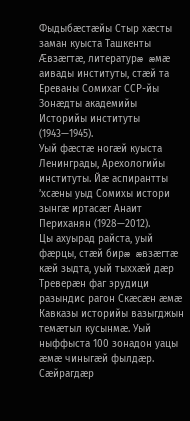Фыдыбæстæйы Стыр хæсты заман куыста Ташкенты Æвзæгтæ, литературæ æмæ аивады институты, стæй та Ереваны Сомихаг ССР-йы Зонæдты академийы Историйы институты (1943—1945).
Уый фæстæ ногæй куыста Ленинграды, Арехологийы институты. Йæ аспирантты ’хсæны уыд Сомихы истори зынгæ иртасæг Анаит Периханян (1928—2012).
Цы ахуырад райста, уый фæрцы, стæй бирæ æвзæгтæ кæй зыдта, уый тыххæй дæр Треверæн фаг эрудици разындис рагон Скæсæн æмæ Кавказы историйы вазыгджын темæтыл кусынмæ. Уый ныффыста 100 зонадон уацы æмæ чиныгæй фылдæр.
Сæйрагдæр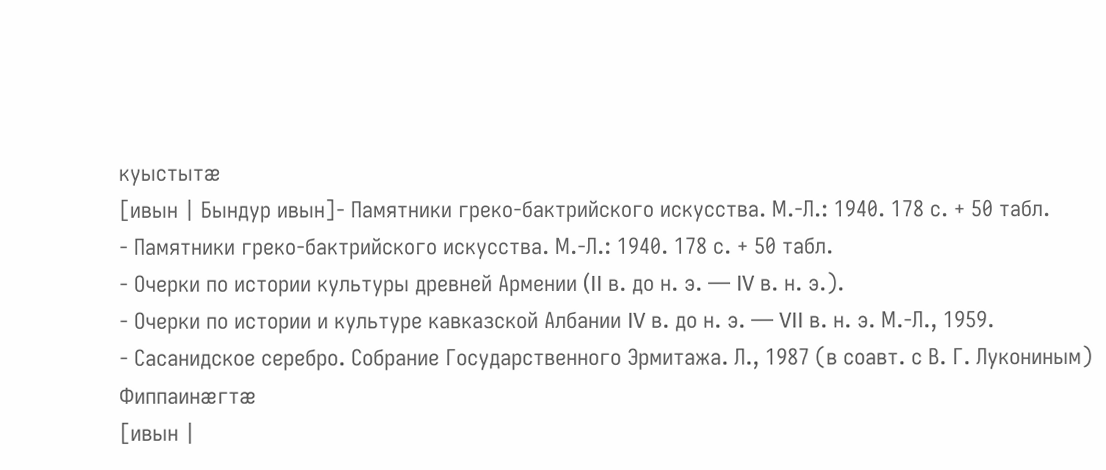куыстытæ
[ивын | Бындур ивын]- Памятники греко-бактрийского искусства. М.-Л.: 1940. 178 с. + 50 табл.
- Памятники греко-бактрийского искусства. М.-Л.: 1940. 178 с. + 50 табл.
- Очерки по истории культуры древней Армении (II в. до н. э. — IV в. н. э.).
- Очерки по истории и культуре кавказской Албании IV в. до н. э. — VII в. н. э. М.-Л., 1959.
- Сасанидское серебро. Собрание Государственного Эрмитажа. Л., 1987 (в соавт. с В. Г. Лукониным)
Фиппаинæгтæ
[ивын |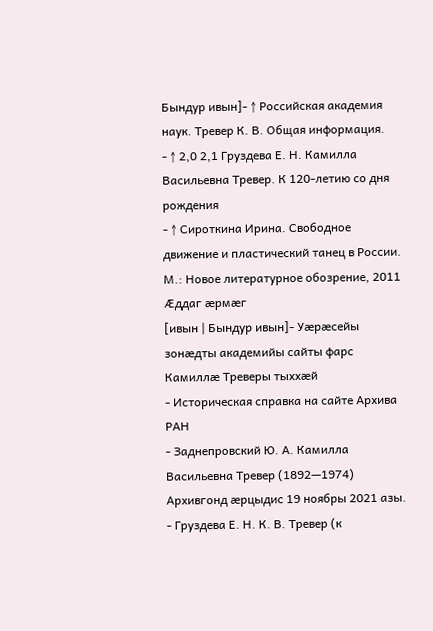Бындур ивын]- ↑ Российская академия наук. Тревер К. В. Общая информация.
- ↑ 2,0 2,1 Груздева Е. Н. Камилла Васильевна Тревер. К 120-летию со дня рождения
- ↑ Сироткина Ирина. Свободное движение и пластический танец в России. М.: Новое литературное обозрение, 2011
Æддаг æрмæг
[ивын | Бындур ивын]- Уæрæсейы зонæдты академийы сайты фарс Камиллæ Треверы тыххæй
- Историческая справка на сайте Архива РАН
- Заднепровский Ю. А. Камилла Васильевна Тревер (1892—1974) Архивгонд æрцыдис 19 ноябры 2021 азы.
- Груздева Е. Н. К. В. Тревер (к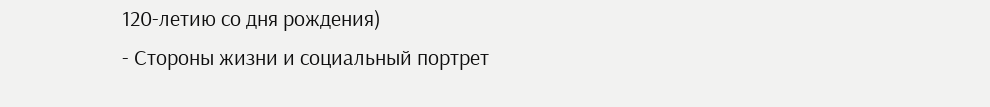120-летию со дня рождения)
- Стороны жизни и социальный портрет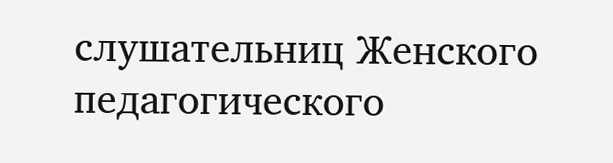слушательниц Женского педагогического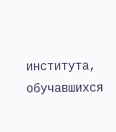института, обучавшихся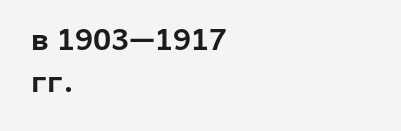в 1903—1917 гг.